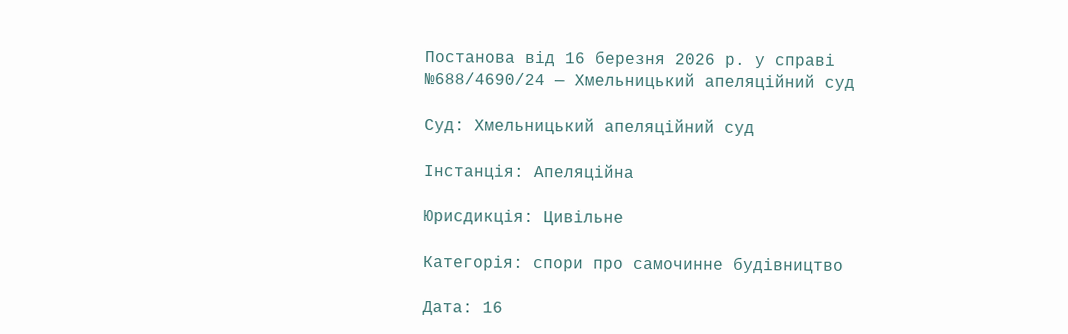Постанова від 16 березня 2026 р. у справі №688/4690/24 — Хмельницький апеляційний суд

Суд: Хмельницький апеляційний суд

Інстанція: Апеляційна

Юрисдикція: Цивільне

Категорія: спори про самочинне будівництво

Дата: 16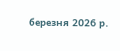березня 2026 р.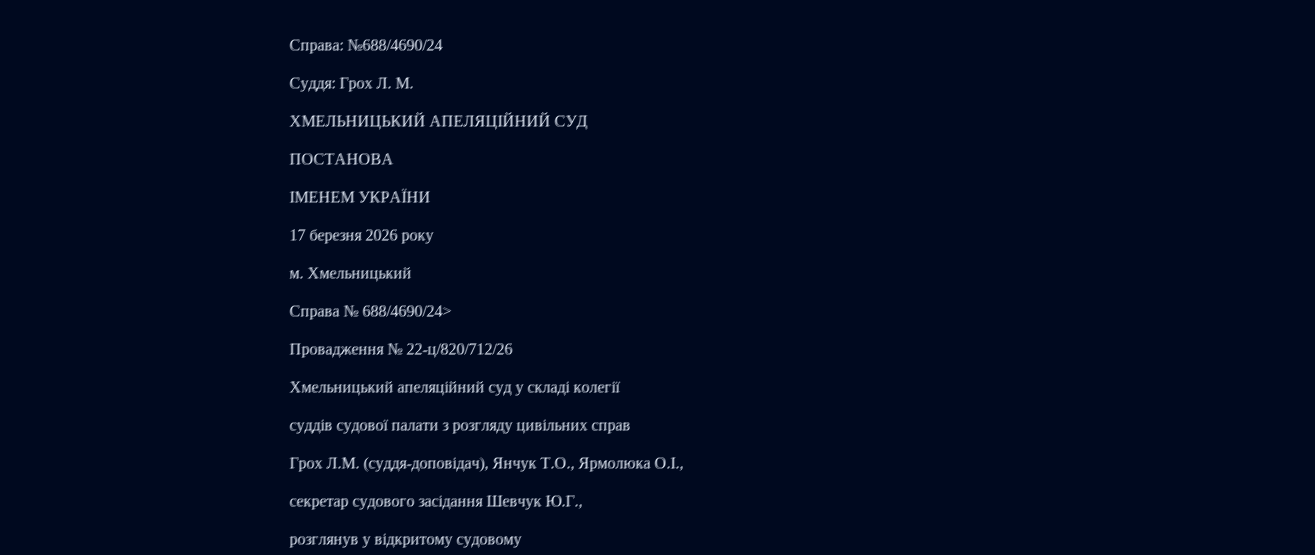Справа: №688/4690/24

Суддя: Грох Л. М.

ХМЕЛЬНИЦЬКИЙ АПЕЛЯЦІЙНИЙ СУД

ПОСТАНОВА

ІМЕНЕМ УКРАЇНИ

17 березня 2026 року

м. Хмельницький

Справа № 688/4690/24>

Провадження № 22-ц/820/712/26

Хмельницький апеляційний суд у складі колегії

суддів судової палати з розгляду цивільних справ

Грох Л.М. (суддя-доповідач), Янчук Т.О., Ярмолюка О.І.,

секретар судового засідання Шевчук Ю.Г.,

розглянув у відкритому судовому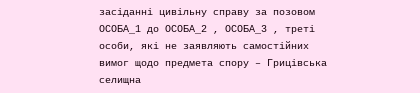засіданні цивільну справу за позовом ОСОБА_1 до ОСОБА_2 , ОСОБА_3 , треті особи, які не заявляють самостійних вимог щодо предмета спору – Грицівська селищна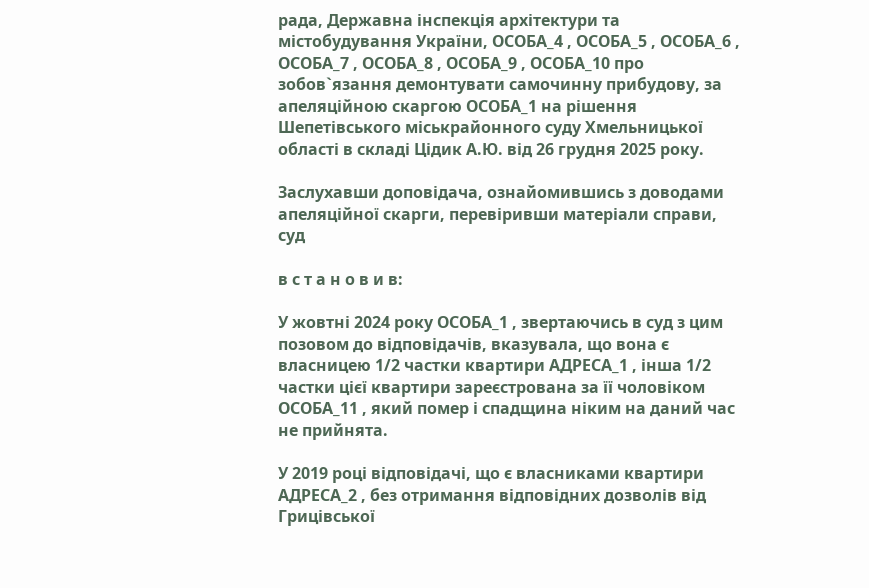рада, Державна інспекція архітектури та містобудування України, ОСОБА_4 , ОСОБА_5 , ОСОБА_6 , ОСОБА_7 , ОСОБА_8 , ОСОБА_9 , ОСОБА_10 про зобов`язання демонтувати самочинну прибудову, за апеляційною скаргою ОСОБА_1 на рішення Шепетівського міськрайонного суду Хмельницької області в складі Цідик А.Ю. від 26 грудня 2025 року.

Заслухавши доповідача, ознайомившись з доводами апеляційної скарги, перевіривши матеріали справи, суд

в с т а н о в и в:

У жовтні 2024 року ОСОБА_1 , звертаючись в суд з цим позовом до відповідачів, вказувала, що вона є власницею 1/2 частки квартири АДРЕСА_1 , інша 1/2 частки цієї квартири зареєстрована за її чоловіком ОСОБА_11 , який помер і спадщина ніким на даний час не прийнята.

У 2019 році відповідачі, що є власниками квартири АДРЕСА_2 , без отримання відповідних дозволів від Грицівської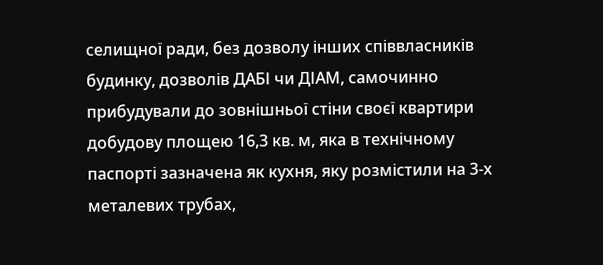селищної ради, без дозволу інших співвласників будинку, дозволів ДАБІ чи ДІАМ, самочинно прибудували до зовнішньої стіни своєї квартири добудову площею 16,3 кв. м, яка в технічному паспорті зазначена як кухня, яку розмістили на 3-х металевих трубах,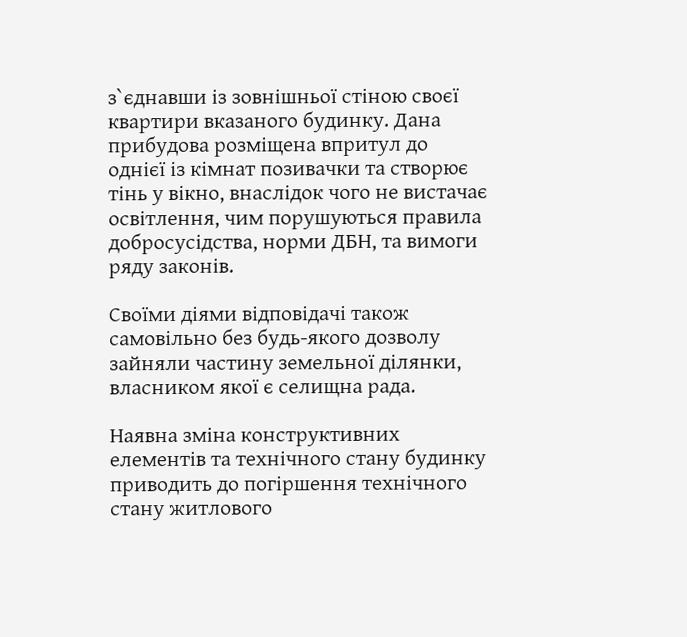з`єднавши із зовнішньої стіною своєї квартири вказаного будинку. Дана прибудова розміщена впритул до однієї із кімнат позивачки та створює тінь у вікно, внаслідок чого не вистачає освітлення, чим порушуються правила добросусідства, норми ДБН, та вимоги ряду законів.

Своїми діями відповідачі також самовільно без будь-якого дозволу зайняли частину земельної ділянки, власником якої є селищна рада.

Наявна зміна конструктивних елементів та технічного стану будинку приводить до погіршення технічного стану житлового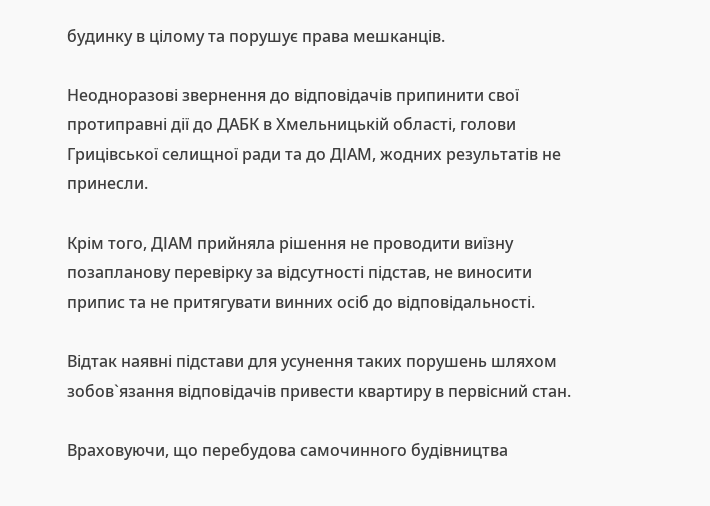будинку в цілому та порушує права мешканців.

Неодноразові звернення до відповідачів припинити свої протиправні дії до ДАБК в Хмельницькій області, голови Грицівської селищної ради та до ДІАМ, жодних результатів не принесли.

Крім того, ДІАМ прийняла рішення не проводити виїзну позапланову перевірку за відсутності підстав, не виносити припис та не притягувати винних осіб до відповідальності.

Відтак наявні підстави для усунення таких порушень шляхом зобов`язання відповідачів привести квартиру в первісний стан.

Враховуючи, що перебудова самочинного будівництва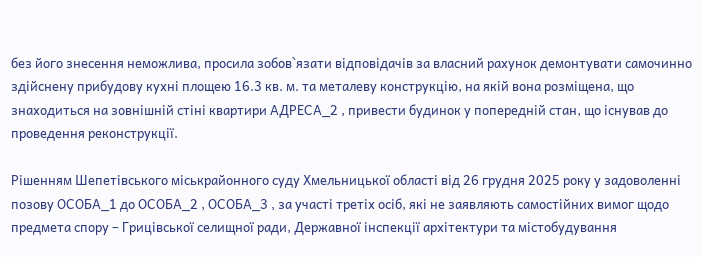без його знесення неможлива, просила зобов`язати відповідачів за власний рахунок демонтувати самочинно здійснену прибудову кухні площею 16.3 кв. м. та металеву конструкцію, на якій вона розміщена, що знаходиться на зовнішній стіні квартири АДРЕСА_2 , привести будинок у попередній стан, що існував до проведення реконструкції.

Рішенням Шепетівського міськрайонного суду Хмельницької області від 26 грудня 2025 року у задоволенні позову ОСОБА_1 до ОСОБА_2 , ОСОБА_3 , за участі третіх осіб, які не заявляють самостійних вимог щодо предмета спору – Грицівської селищної ради, Державної інспекції архітектури та містобудування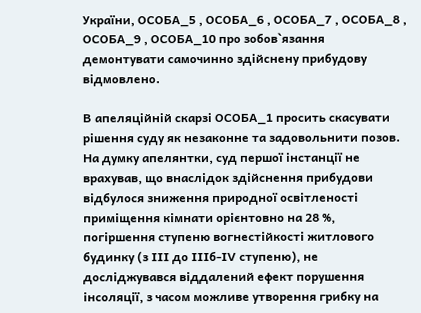України, ОСОБА_5 , ОСОБА_6 , ОСОБА_7 , ОСОБА_8 , ОСОБА_9 , ОСОБА_10 про зобов`язання демонтувати самочинно здійснену прибудову відмовлено.

В апеляційній скарзі ОСОБА_1 просить скасувати рішення суду як незаконне та задовольнити позов. На думку апелянтки, суд першої інстанції не врахував, що внаслідок здійснення прибудови відбулося зниження природної освітленості приміщення кімнати орієнтовно на 28 %, погіршення ступеню вогнестійкості житлового будинку (з ІІІ до ІІІб-ІV ступеню), не досліджувався віддалений ефект порушення інсоляції, з часом можливе утворення грибку на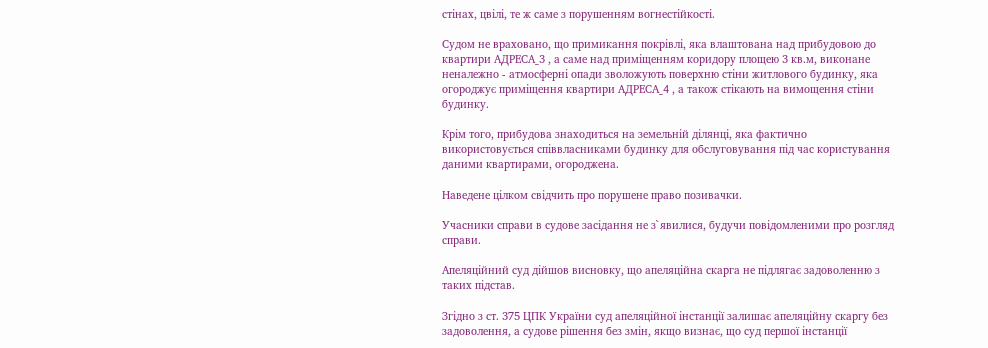стінах, цвілі, те ж саме з порушенням вогнестійкості.

Судом не враховано, що примикання покрівлі, яка влаштована над прибудовою до квартири АДРЕСА_3 , а саме над приміщенням коридору площею 3 кв.м, виконане неналежно - атмосферні опади зволожують поверхню стіни житлового будинку, яка огороджує приміщення квартири АДРЕСА_4 , а також стікають на вимощення стіни будинку.

Крім того, прибудова знаходиться на земельній ділянці, яка фактично використовується співвласниками будинку для обслуговування під час користування даними квартирами, огороджена.

Наведене цілком свідчить про порушене право позивачки.

Учасники справи в судове засідання не з`явилися, будучи повідомленими про розгляд справи.

Апеляційний суд дійшов висновку, що апеляційна скарга не підлягає задоволенню з таких підстав.

Згідно з ст. 375 ЦПК України суд апеляційної інстанції залишає апеляційну скаргу без задоволення, а судове рішення без змін, якщо визнає, що суд першої інстанції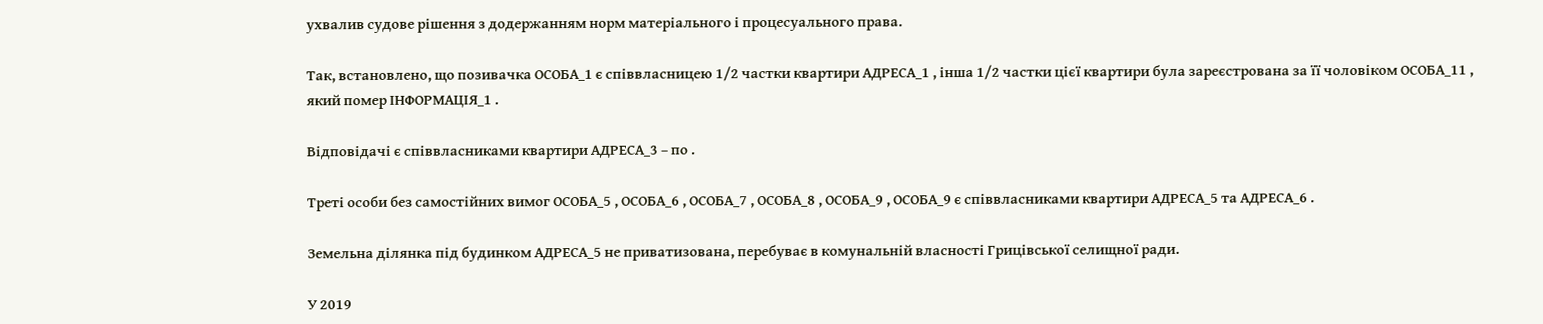ухвалив судове рішення з додержанням норм матеріального і процесуального права.

Так, встановлено, що позивачка ОСОБА_1 є співвласницею 1/2 частки квартири АДРЕСА_1 , інша 1/2 частки цієї квартири була зареєстрована за її чоловіком ОСОБА_11 , який помер ІНФОРМАЦІЯ_1 .

Відповідачі є співвласниками квартири АДРЕСА_3 – по .

Треті особи без самостійних вимог ОСОБА_5 , ОСОБА_6 , ОСОБА_7 , ОСОБА_8 , ОСОБА_9 , ОСОБА_9 є співвласниками квартири АДРЕСА_5 та АДРЕСА_6 .

Земельна ділянка під будинком АДРЕСА_5 не приватизована, перебуває в комунальній власності Грицівської селищної ради.

У 2019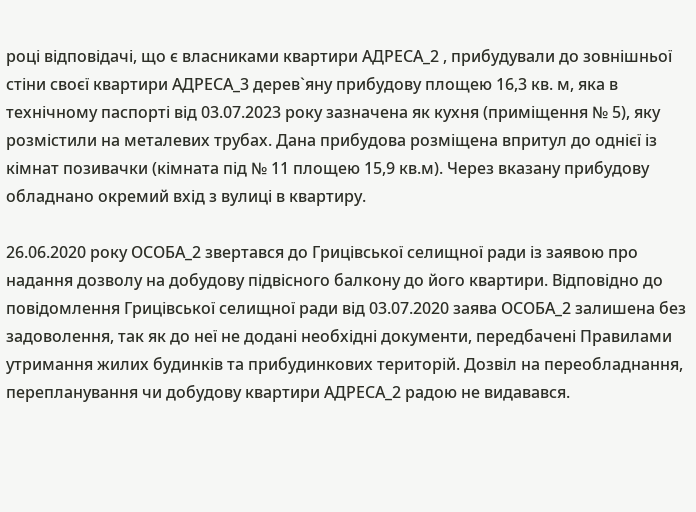році відповідачі, що є власниками квартири АДРЕСА_2 , прибудували до зовнішньої стіни своєї квартири АДРЕСА_3 дерев`яну прибудову площею 16,3 кв. м, яка в технічному паспорті від 03.07.2023 року зазначена як кухня (приміщення № 5), яку розмістили на металевих трубах. Дана прибудова розміщена впритул до однієї із кімнат позивачки (кімната під № 11 площею 15,9 кв.м). Через вказану прибудову обладнано окремий вхід з вулиці в квартиру.

26.06.2020 року ОСОБА_2 звертався до Грицівської селищної ради із заявою про надання дозволу на добудову підвісного балкону до його квартири. Відповідно до повідомлення Грицівської селищної ради від 03.07.2020 заява ОСОБА_2 залишена без задоволення, так як до неї не додані необхідні документи, передбачені Правилами утримання жилих будинків та прибудинкових територій. Дозвіл на переобладнання, перепланування чи добудову квартири АДРЕСА_2 радою не видавався.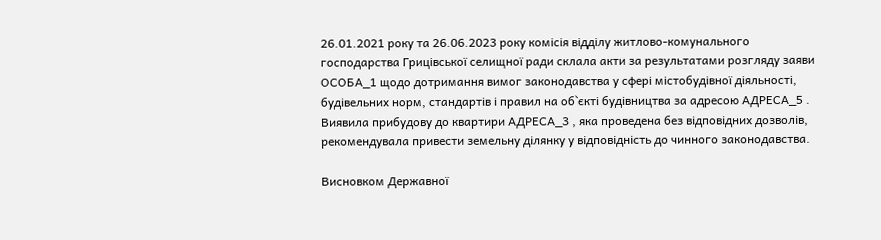26.01.2021 року та 26.06.2023 року комісія відділу житлово-комунального господарства Грицівської селищної ради склала акти за результатами розгляду заяви ОСОБА_1 щодо дотримання вимог законодавства у сфері містобудівної діяльності, будівельних норм, стандартів і правил на об`єкті будівництва за адресою АДРЕСА_5 . Виявила прибудову до квартири АДРЕСА_3 , яка проведена без відповідних дозволів, рекомендувала привести земельну ділянку у відповідність до чинного законодавства.

Висновком Державної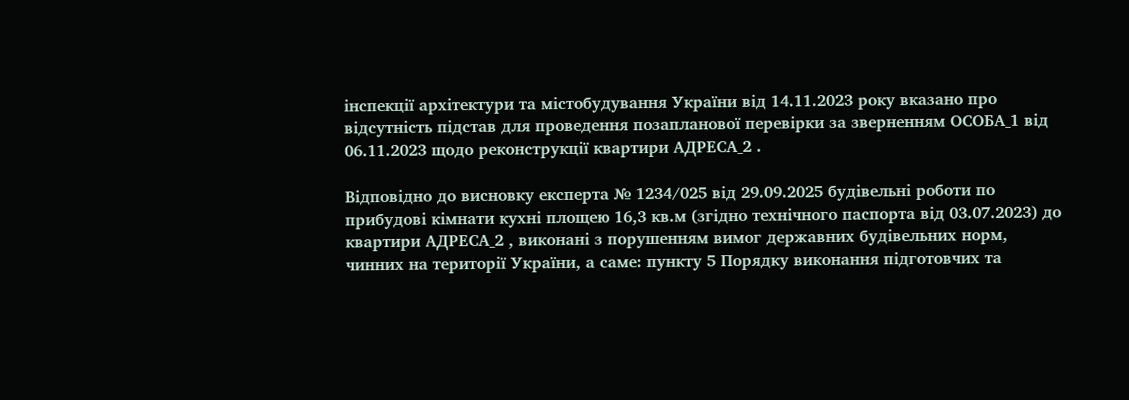інспекції архітектури та містобудування України від 14.11.2023 року вказано про відсутність підстав для проведення позапланової перевірки за зверненням ОСОБА_1 від 06.11.2023 щодо реконструкції квартири АДРЕСА_2 .

Відповідно до висновку експерта № 1234/025 від 29.09.2025 будівельні роботи по прибудові кімнати кухні площею 16,3 кв.м (згідно технічного паспорта від 03.07.2023) до квартири АДРЕСА_2 , виконані з порушенням вимог державних будівельних норм, чинних на території України, а саме: пункту 5 Порядку виконання підготовчих та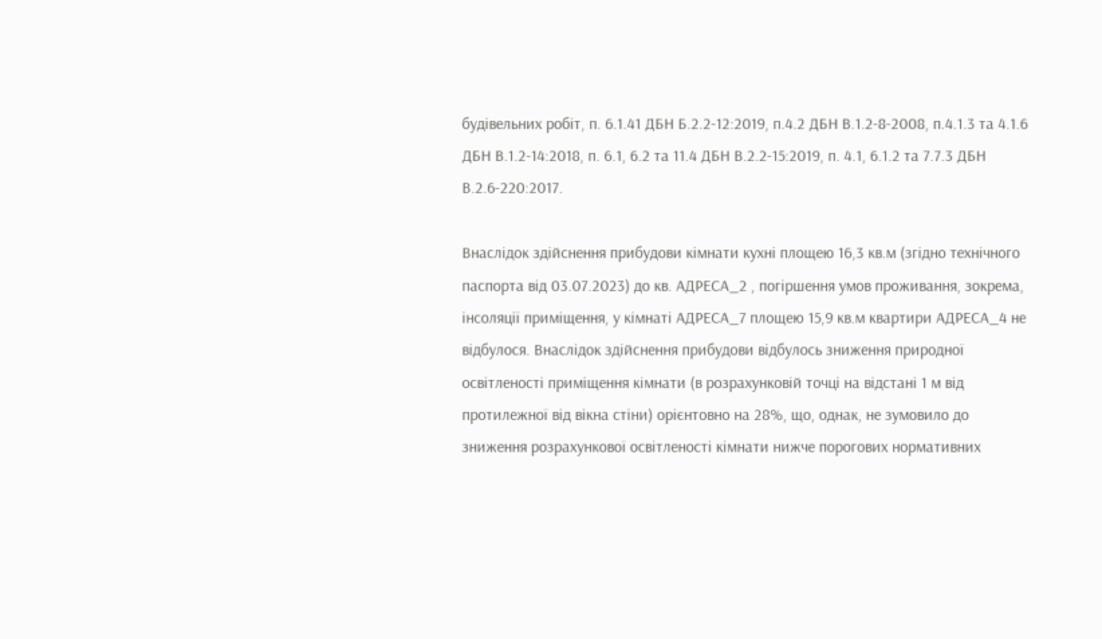будівельних робіт, п. 6.1.41 ДБН Б.2.2-12:2019, п.4.2 ДБН В.1.2-8-2008, п.4.1.3 та 4.1.6 ДБН В.1.2-14:2018, п. 6.1, 6.2 та 11.4 ДБН В.2.2-15:2019, п. 4.1, 6.1.2 та 7.7.3 ДБН В.2.6-220:2017.

Внаслідок здійснення прибудови кімнати кухні площею 16,3 кв.м (згідно технічного паспорта від 03.07.2023) до кв. АДРЕСА_2 , погіршення умов проживання, зокрема, інсоляції приміщення, у кімнаті АДРЕСА_7 площею 15,9 кв.м квартири АДРЕСА_4 не відбулося. Внаслідок здійснення прибудови відбулось зниження природної освітленості приміщення кімнати (в розрахунковій точці на відстані 1 м від протилежної від вікна стіни) орієнтовно на 28%, що, однак, не зумовило до зниження розрахункової освітленості кімнати нижче порогових нормативних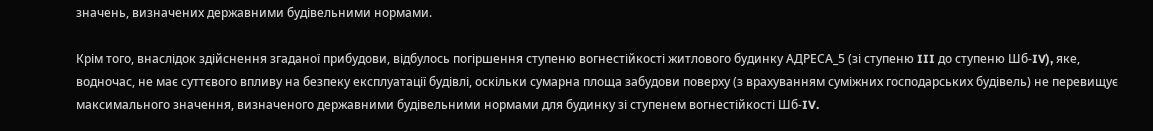значень, визначених державними будівельними нормами.

Крім того, внаслідок здійснення згаданої прибудови, відбулось погіршення ступеню вогнестійкості житлового будинку АДРЕСА_5 (зі ступеню III до ступеню Шб-IV), яке, водночас, не має суттєвого впливу на безпеку експлуатації будівлі, оскільки сумарна площа забудови поверху (з врахуванням суміжних господарських будівель) не перевищує максимального значення, визначеного державними будівельними нормами для будинку зі ступенем вогнестійкості Шб-IV.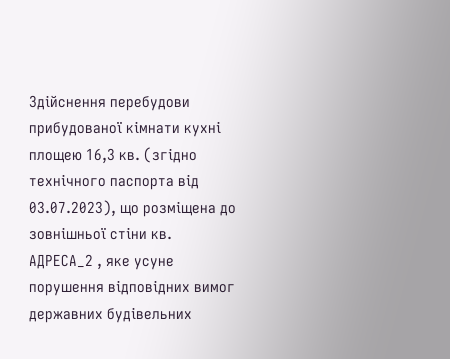Здійснення перебудови прибудованої кімнати кухні площею 16,3 кв. (згідно технічного паспорта від 03.07.2023), що розміщена до зовнішньої стіни кв. АДРЕСА_2 , яке усуне порушення відповідних вимог державних будівельних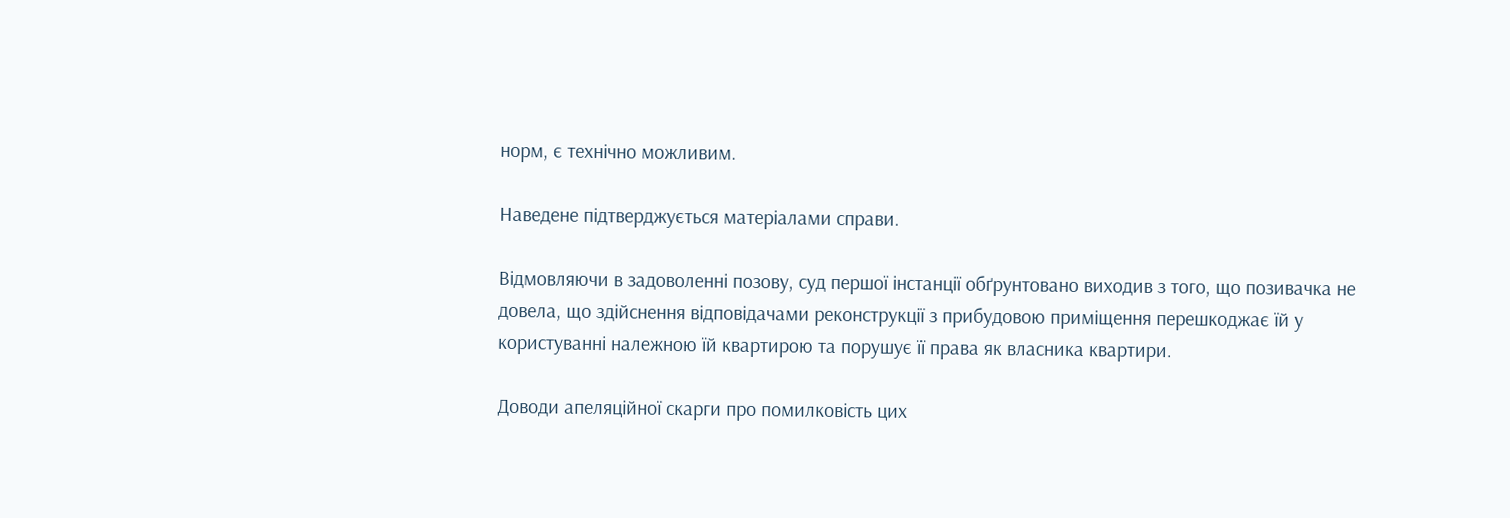норм, є технічно можливим.

Наведене підтверджується матеріалами справи.

Відмовляючи в задоволенні позову, суд першої інстанції обґрунтовано виходив з того, що позивачка не довела, що здійснення відповідачами реконструкції з прибудовою приміщення перешкоджає їй у користуванні належною їй квартирою та порушує її права як власника квартири.

Доводи апеляційної скарги про помилковість цих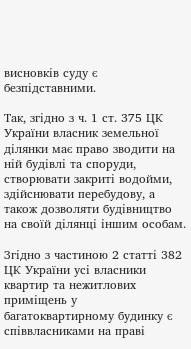висновків суду є безпідставними.

Так, згідно з ч. 1 ст. 375 ЦК України власник земельної ділянки має право зводити на ній будівлі та споруди, створювати закриті водойми, здійснювати перебудову, а також дозволяти будівництво на своїй ділянці іншим особам.

Згідно з частиною 2 статті 382 ЦК України усі власники квартир та нежитлових приміщень у багатоквартирному будинку є співвласниками на праві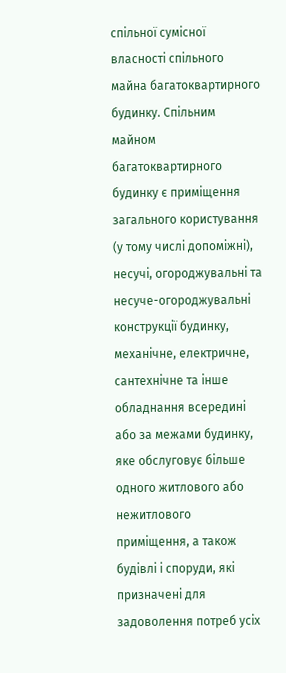спільної сумісної власності спільного майна багатоквартирного будинку. Спільним майном багатоквартирного будинку є приміщення загального користування (у тому числі допоміжні), несучі, огороджувальні та несуче-огороджувальні конструкції будинку, механічне, електричне, сантехнічне та інше обладнання всередині або за межами будинку, яке обслуговує більше одного житлового або нежитлового приміщення, а також будівлі і споруди, які призначені для задоволення потреб усіх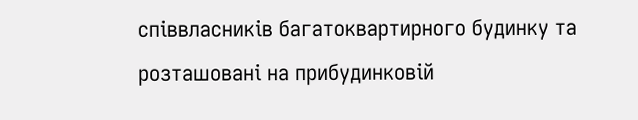співвласників багатоквартирного будинку та розташовані на прибудинковій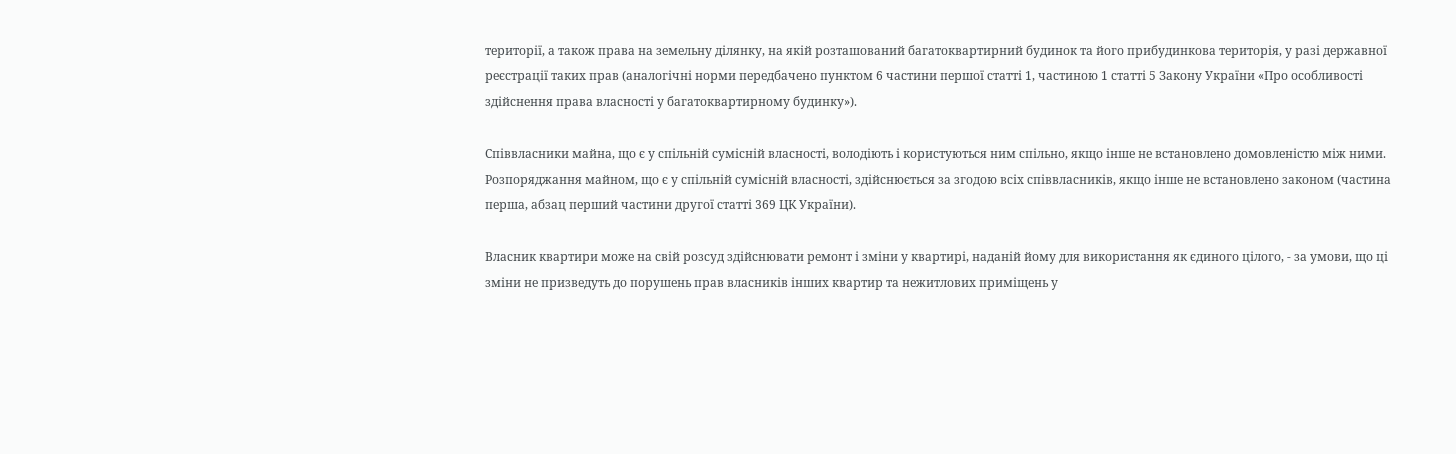території, а також права на земельну ділянку, на якій розташований багатоквартирний будинок та його прибудинкова територія, у разі державної реєстрації таких прав (аналогічні норми передбачено пунктом 6 частини першої статті 1, частиною 1 статті 5 Закону України «Про особливості здійснення права власності у багатоквартирному будинку»).

Співвласники майна, що є у спільній сумісній власності, володіють і користуються ним спільно, якщо інше не встановлено домовленістю між ними. Розпоряджання майном, що є у спільній сумісній власності, здійснюється за згодою всіх співвласників, якщо інше не встановлено законом (частина перша, абзац перший частини другої статті 369 ЦК України).

Власник квартири може на свій розсуд здійснювати ремонт і зміни у квартирі, наданій йому для використання як єдиного цілого, - за умови, що ці зміни не призведуть до порушень прав власників інших квартир та нежитлових приміщень у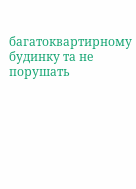багатоквартирному будинку та не порушать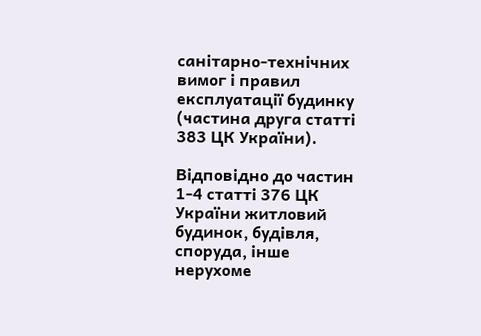санітарно-технічних вимог і правил експлуатації будинку (частина друга статті 383 ЦК України).

Відповідно до частин 1-4 статті 376 ЦК України житловий будинок, будівля, споруда, інше нерухоме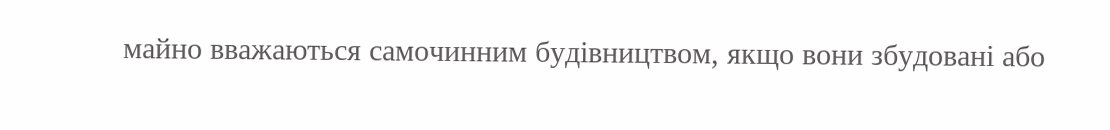майно вважаються самочинним будівництвом, якщо вони збудовані або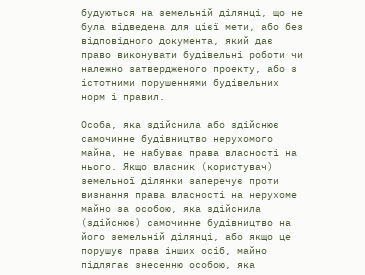будуються на земельній ділянці, що не була відведена для цієї мети, або без відповідного документа, який дає право виконувати будівельні роботи чи належно затвердженого проекту, або з істотними порушеннями будівельних норм і правил.

Особа, яка здійснила або здійснює самочинне будівництво нерухомого майна, не набуває права власності на нього. Якщо власник (користувач) земельної ділянки заперечує проти визнання права власності на нерухоме майно за особою, яка здійснила (здійснює) самочинне будівництво на його земельній ділянці, або якщо це порушує права інших осіб, майно підлягає знесенню особою, яка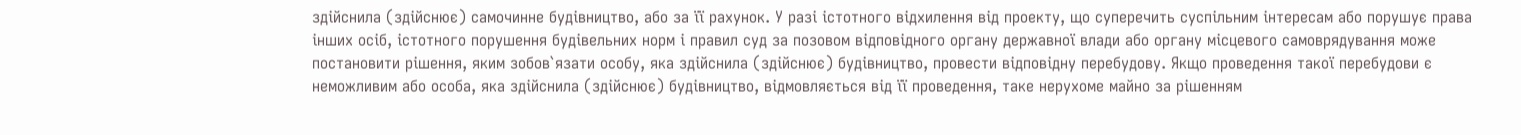здійснила (здійснює) самочинне будівництво, або за її рахунок. У разі істотного відхилення від проекту, що суперечить суспільним інтересам або порушує права інших осіб, істотного порушення будівельних норм і правил суд за позовом відповідного органу державної влади або органу місцевого самоврядування може постановити рішення, яким зобов`язати особу, яка здійснила (здійснює) будівництво, провести відповідну перебудову. Якщо проведення такої перебудови є неможливим або особа, яка здійснила (здійснює) будівництво, відмовляється від її проведення, таке нерухоме майно за рішенням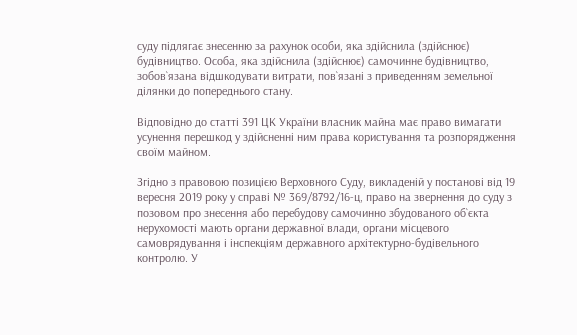суду підлягає знесенню за рахунок особи, яка здійснила (здійснює) будівництво. Особа, яка здійснила (здійснює) самочинне будівництво, зобов`язана відшкодувати витрати, пов`язані з приведенням земельної ділянки до попереднього стану.

Відповідно до статті 391 ЦК України власник майна має право вимагати усунення перешкод у здійсненні ним права користування та розпорядження своїм майном.

Згідно з правовою позицією Верховного Суду, викладеній у постанові від 19 вересня 2019 року у справі № 369/8792/16-ц, право на звернення до суду з позовом про знесення або перебудову самочинно збудованого об`єкта нерухомості мають органи державної влади, органи місцевого самоврядування і інспекціям державного архітектурно-будівельного контролю. У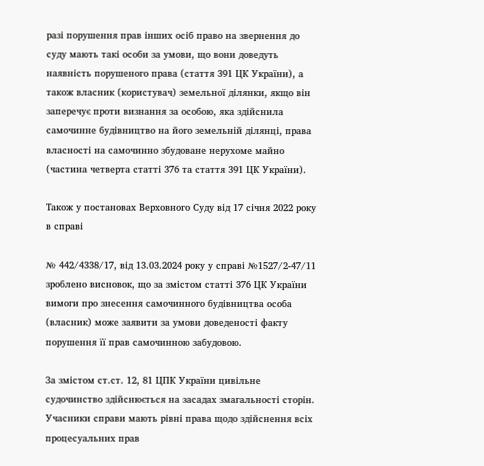разі порушення прав інших осіб право на звернення до суду мають такі особи за умови, що вони доведуть наявність порушеного права (стаття 391 ЦК України), а також власник (користувач) земельної ділянки, якщо він заперечує проти визнання за особою, яка здійснила самочинне будівництво на його земельній ділянці, права власності на самочинно збудоване нерухоме майно (частина четверта статті 376 та стаття 391 ЦК України).

Також у постановах Верховного Суду від 17 січня 2022 року в справі

№ 442/4338/17, від 13.03.2024 року у справі №1527/2-47/11 зроблено висновок, що за змістом статті 376 ЦК України вимоги про знесення самочинного будівництва особа (власник) може заявити за умови доведеності факту порушення її прав самочинною забудовою.

За змістом ст.ст. 12, 81 ЦПК України цивільне судочинство здійснюється на засадах змагальності сторін. Учасники справи мають рівні права щодо здійснення всіх процесуальних прав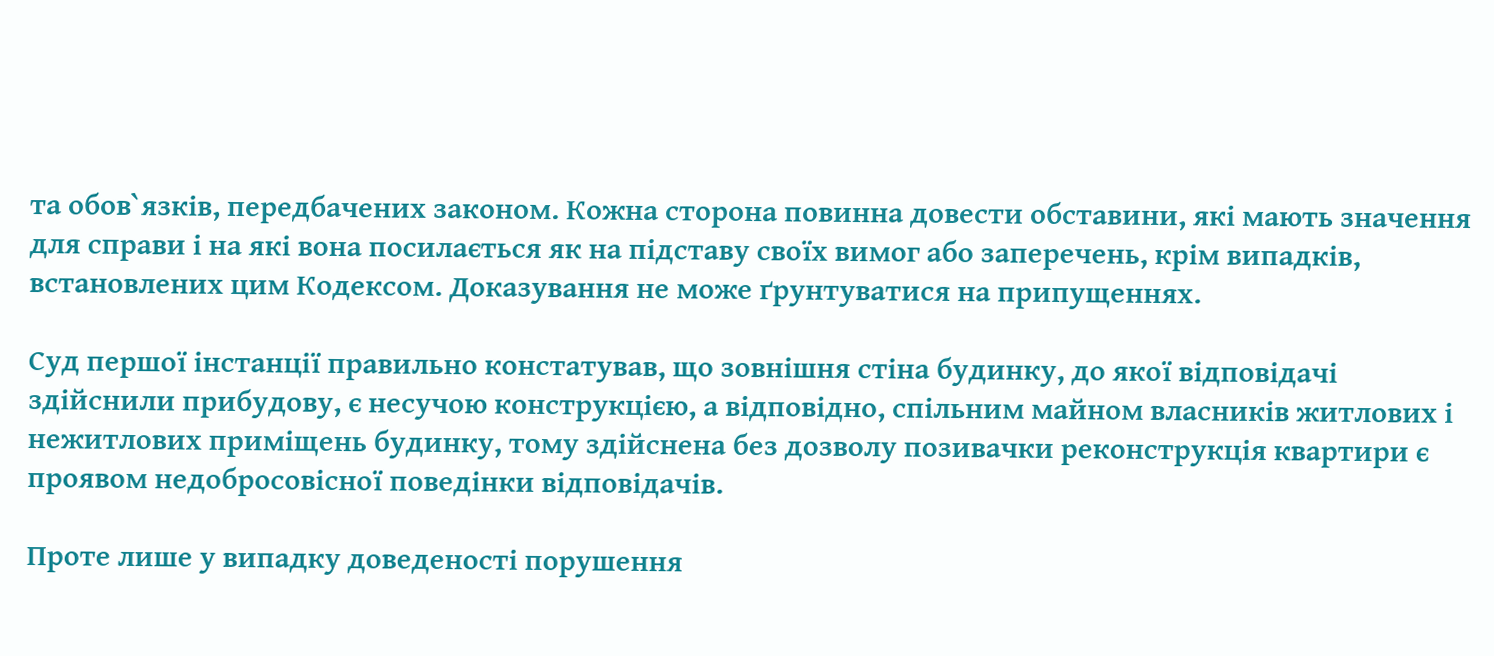та обов`язків, передбачених законом. Кожна сторона повинна довести обставини, які мають значення для справи і на які вона посилається як на підставу своїх вимог або заперечень, крім випадків, встановлених цим Кодексом. Доказування не може ґрунтуватися на припущеннях.

Суд першої інстанції правильно констатував, що зовнішня стіна будинку, до якої відповідачі здійснили прибудову, є несучою конструкцією, а відповідно, спільним майном власників житлових і нежитлових приміщень будинку, тому здійснена без дозволу позивачки реконструкція квартири є проявом недобросовісної поведінки відповідачів.

Проте лише у випадку доведеності порушення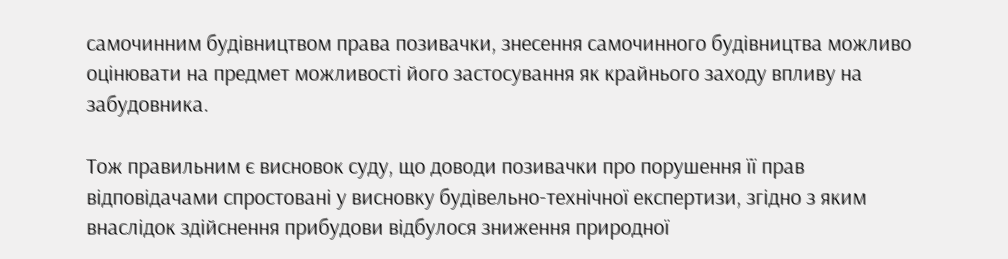самочинним будівництвом права позивачки, знесення самочинного будівництва можливо оцінювати на предмет можливості його застосування як крайнього заходу впливу на забудовника.

Тож правильним є висновок суду, що доводи позивачки про порушення її прав відповідачами спростовані у висновку будівельно-технічної експертизи, згідно з яким внаслідок здійснення прибудови відбулося зниження природної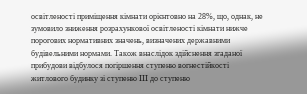освітленості приміщення кімнати орієнтовно на 28%, що, однак, не зумовило зниження розрахункової освітленості кімнати нижче порогових нормативних значень, визначених державними будівельними нормами. Також внаслідок здійснення згаданої прибудови відбулося погіршення ступеню вогнестійкості житлового будинку зі ступеню III до ступеню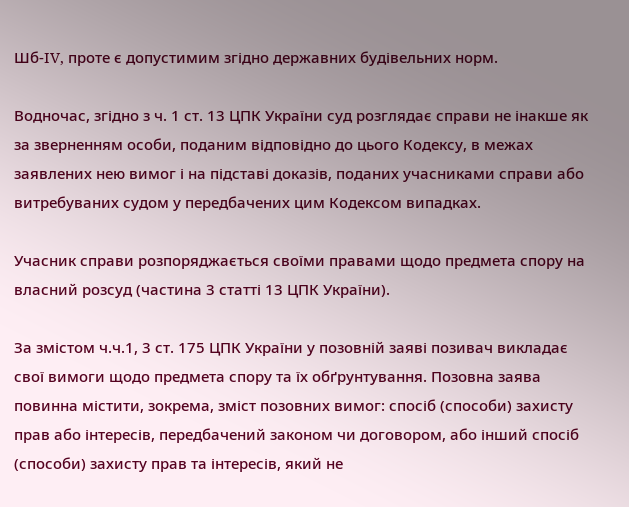Шб-IV, проте є допустимим згідно державних будівельних норм.

Водночас, згідно з ч. 1 ст. 13 ЦПК України суд розглядає справи не інакше як за зверненням особи, поданим відповідно до цього Кодексу, в межах заявлених нею вимог і на підставі доказів, поданих учасниками справи або витребуваних судом у передбачених цим Кодексом випадках.

Учасник справи розпоряджається своїми правами щодо предмета спору на власний розсуд (частина 3 статті 13 ЦПК України).

За змістом ч.ч.1, 3 ст. 175 ЦПК України у позовній заяві позивач викладає свої вимоги щодо предмета спору та їх обґрунтування. Позовна заява повинна містити, зокрема, зміст позовних вимог: спосіб (способи) захисту прав або інтересів, передбачений законом чи договором, або інший спосіб (способи) захисту прав та інтересів, який не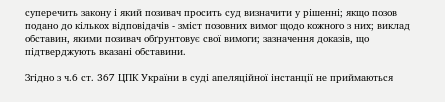суперечить закону і який позивач просить суд визначити у рішенні; якщо позов подано до кількох відповідачів - зміст позовних вимог щодо кожного з них; виклад обставин, якими позивач обґрунтовує свої вимоги; зазначення доказів, що підтверджують вказані обставини.

Згідно з ч.6 ст. 367 ЦПК України в суді апеляційної інстанції не приймаються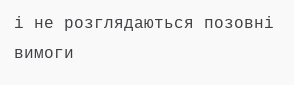і не розглядаються позовні вимоги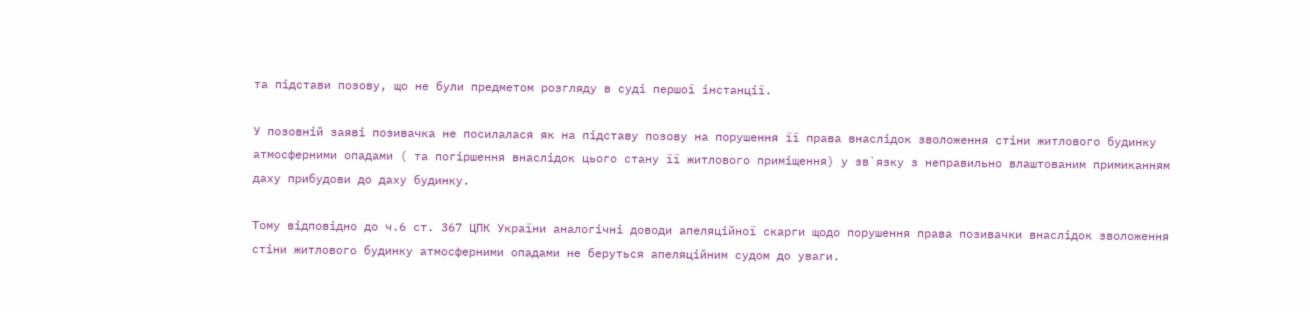та підстави позову, що не були предметом розгляду в суді першої інстанції.

У позовній заяві позивачка не посилалася як на підставу позову на порушення її права внаслідок зволоження стіни житлового будинку атмосферними опадами ( та погіршення внаслідок цього стану її житлового приміщення) у зв`язку з неправильно влаштованим примиканням даху прибудови до даху будинку.

Тому відповідно до ч.6 ст. 367 ЦПК України аналогічні доводи апеляційної скарги щодо порушення права позивачки внаслідок зволоження стіни житлового будинку атмосферними опадами не беруться апеляційним судом до уваги.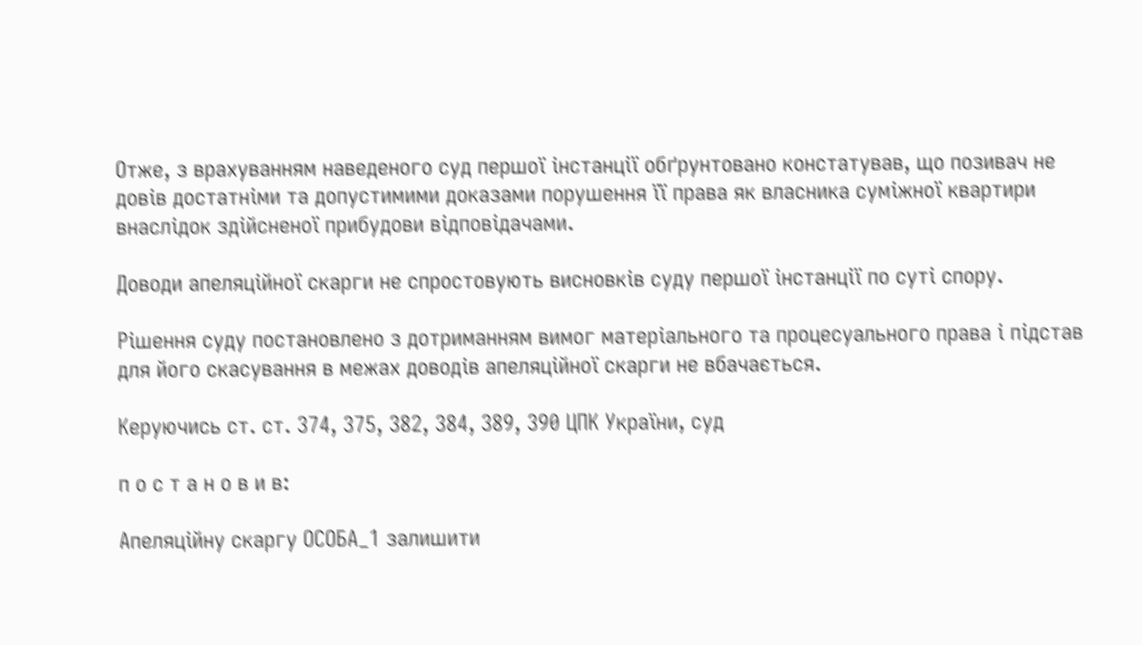Отже, з врахуванням наведеного суд першої інстанції обґрунтовано констатував, що позивач не довів достатніми та допустимими доказами порушення її права як власника суміжної квартири внаслідок здійсненої прибудови відповідачами.

Доводи апеляційної скарги не спростовують висновків суду першої інстанції по суті спору.

Рішення суду постановлено з дотриманням вимог матеріального та процесуального права і підстав для його скасування в межах доводів апеляційної скарги не вбачається.

Керуючись ст. ст. 374, 375, 382, 384, 389, 390 ЦПК України, суд

п о с т а н о в и в:

Апеляційну скаргу ОСОБА_1 залишити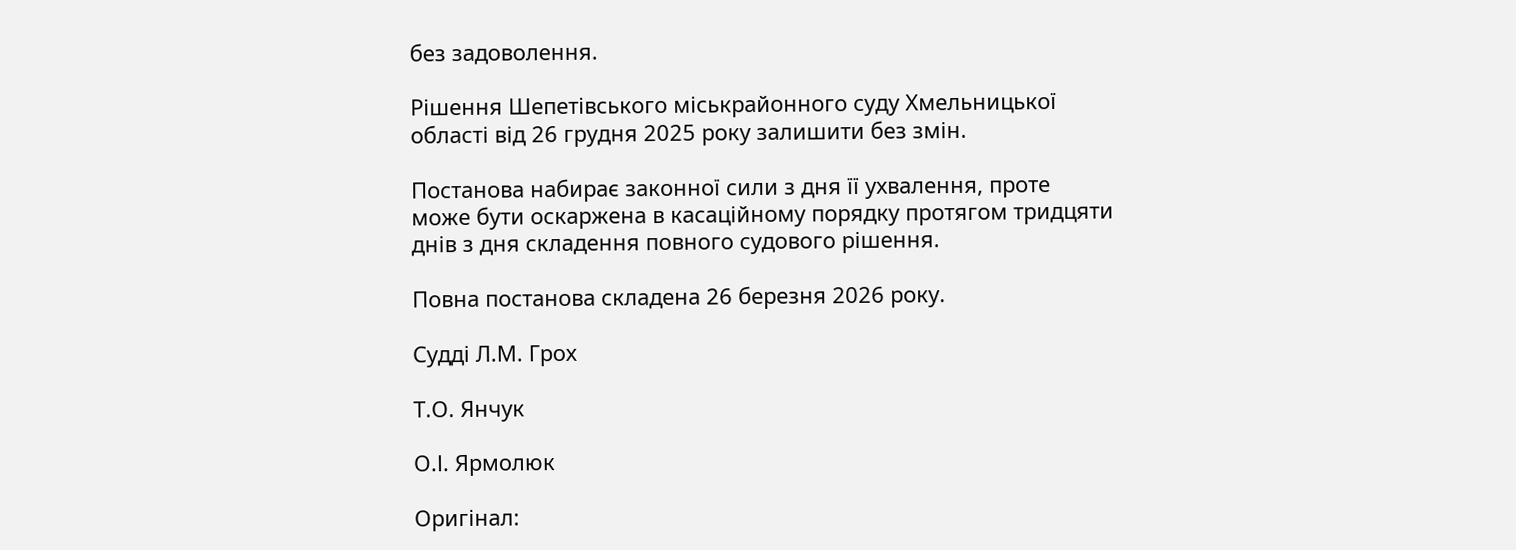без задоволення.

Рішення Шепетівського міськрайонного суду Хмельницької області від 26 грудня 2025 року залишити без змін.

Постанова набирає законної сили з дня її ухвалення, проте може бути оскаржена в касаційному порядку протягом тридцяти днів з дня складення повного судового рішення.

Повна постанова складена 26 березня 2026 року.

Судді Л.М. Грох

Т.О. Янчук

О.І. Ярмолюк

Оригінал: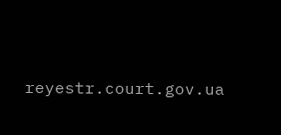reyestr.court.gov.ua